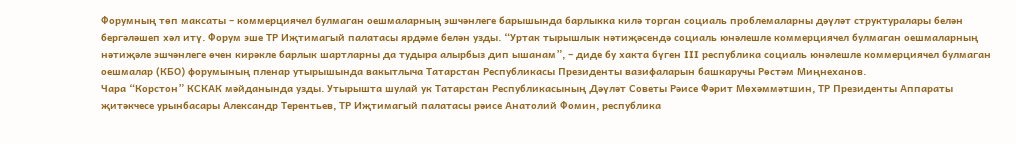Форумның төп максаты – коммерциячел булмаган оешмаларның эшчәнлеге барышында барлыкка килә торган социаль проблемаларны дәүләт структуралары белән бергәләшеп хәл итү. Форум эше ТР Иҗтимагый палатасы ярдәме белән узды. “Уртак тырышлык нәтиҗәсендә социаль юнәлешле коммерциячел булмаган оешмаларның нәтиҗәле эшчәнлеге өчен кирәкле барлык шартларны да тудыра алырбыз дип ышанам”, – диде бу хакта бүген III республика социаль юнәлешле коммерциячел булмаган оешмалар (КБО) форумының пленар утырышында вакытлыча Татарстан Республикасы Президенты вазифаларын башкаручы Рөстәм Миңнеханов.
Чара “Корстон” КСКАК мәйданында узды. Утырышта шулай ук Татарстан Республикасының Дәүләт Советы Рәисе Фәрит Мөхәммәтшин, ТР Президенты Аппараты җитәкчесе урынбасары Александр Терентьев, ТР Иҗтимагый палатасы рәисе Анатолий Фомин, республика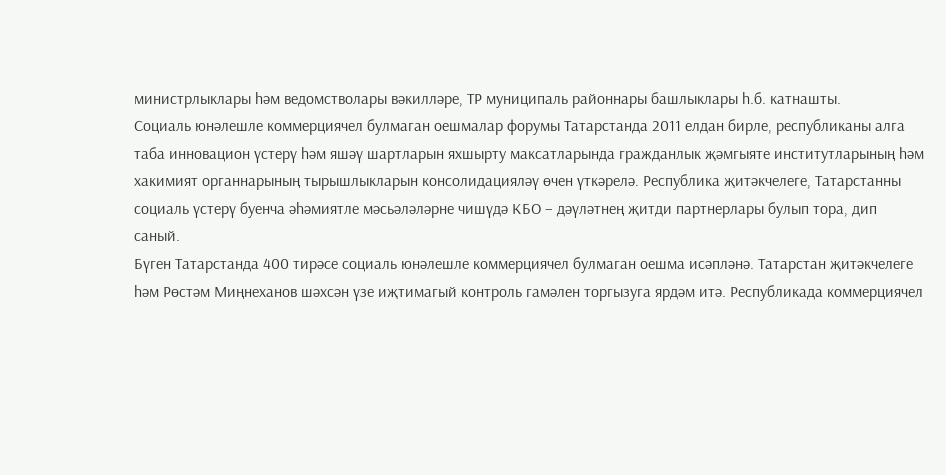министрлыклары һәм ведомстволары вәкилләре, ТР муниципаль районнары башлыклары һ.б. катнашты.
Социаль юнәлешле коммерциячел булмаган оешмалар форумы Татарстанда 2011 елдан бирле, республиканы алга таба инновацион үстерү һәм яшәү шартларын яхшырту максатларында гражданлык җәмгыяте институтларының һәм хакимият органнарының тырышлыкларын консолидацияләү өчен үткәрелә. Республика җитәкчелеге, Татарстанны социаль үстерү буенча әһәмиятле мәсьәләләрне чишүдә КБО – дәүләтнең җитди партнерлары булып тора, дип саный.
Бүген Татарстанда 400 тирәсе социаль юнәлешле коммерциячел булмаган оешма исәпләнә. Татарстан җитәкчелеге һәм Рөстәм Миңнеханов шәхсән үзе иҗтимагый контроль гамәлен торгызуга ярдәм итә. Республикада коммерциячел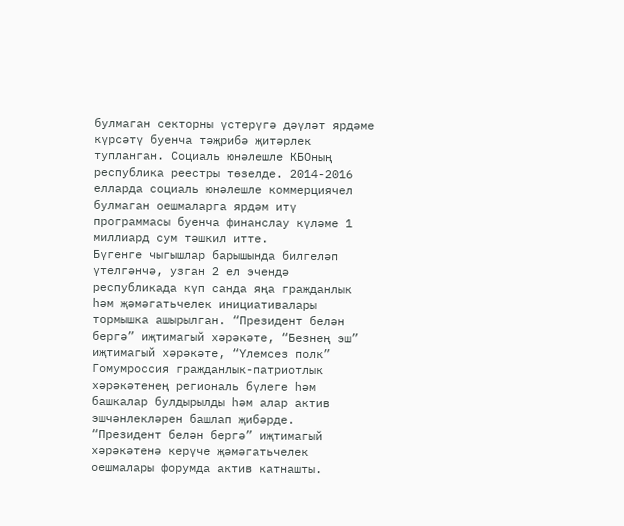булмаган секторны үстерүгә дәүләт ярдәме күрсәтү буенча тәҗрибә җитәрлек тупланган. Социаль юнәлешле КБОның республика реестры төзелде. 2014-2016 елларда социаль юнәлешле коммерциячел булмаган оешмаларга ярдәм итү программасы буенча финанслау күләме 1 миллиард сум тәшкил итте.
Бүгенге чыгышлар барышында билгеләп үтелгәнчә, узган 2 ел эчендә республикада күп санда яңа гражданлык һәм җәмәгатьчелек инициативалары тормышка ашырылган. “Президент белән бергә” иҗтимагый хәрәкәте, “Безнең эш” иҗтимагый хәрәкәте, “Үлемсез полк” Гомумроссия гражданлык-патриотлык хәрәкәтенең региональ бүлеге һәм башкалар булдырылды һәм алар актив эшчәнлекләрен башлап җибәрде.
“Президент белән бергә” иҗтимагый хәрәкәтенә керүче җәмәгатьчелек оешмалары форумда актив катнашты.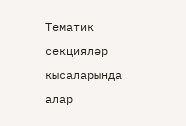Тематик секцияләр кысаларында алар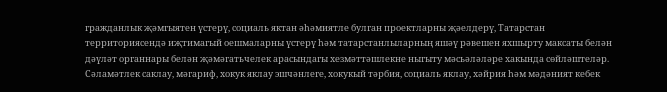гражданлык җәмгыятен үстерү, социаль яктан әһәмиятле булган проектларны җәелдерү, Татарстан территориясендә иҗтимагый оешмаларны үстерү һәм татарстанлыларның яшәү рәвешен яхшырту максаты белән дәүләт органнары белән җәмәгатьчелек арасындагы хезмәттәшлекне ныгыту мәсьәләләре хакында сөйләштеләр.
Сәламәтлек саклау, мәгариф, хокук яклау эшчәнлеге, хокукый тәрбия, социаль яклау, хәйрия һәм мәдәният кебек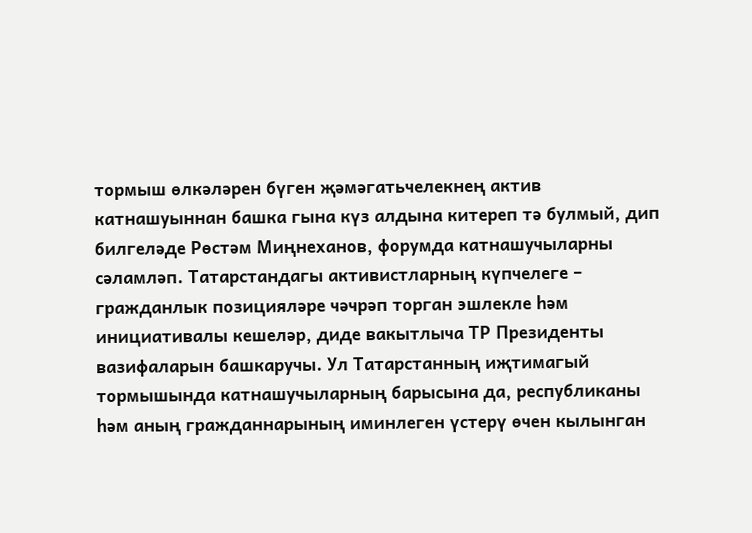тормыш өлкәләрен бүген җәмәгатьчелекнең актив катнашуыннан башка гына күз алдына китереп тә булмый, дип билгеләде Рөстәм Миңнеханов, форумда катнашучыларны сәламләп. Татарстандагы активистларның күпчелеге – гражданлык позицияләре чәчрәп торган эшлекле һәм инициативалы кешеләр, диде вакытлыча ТР Президенты вазифаларын башкаручы. Ул Татарстанның иҗтимагый тормышында катнашучыларның барысына да, республиканы һәм аның гражданнарының иминлеген үстерү өчен кылынган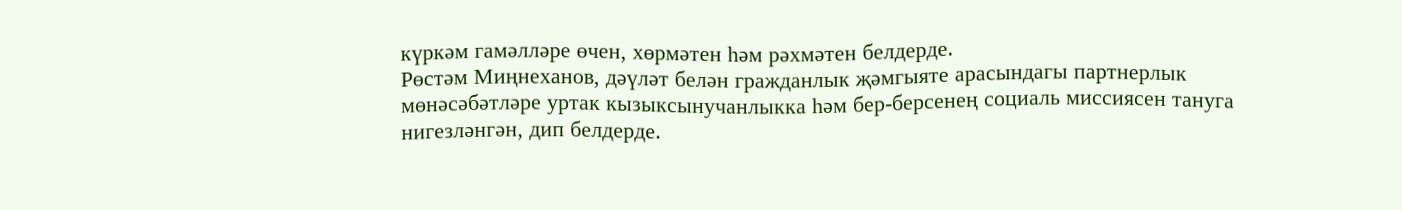күркәм гамәлләре өчен, хөрмәтен һәм рәхмәтен белдерде.
Рөстәм Миңнеханов, дәүләт белән гражданлык җәмгыяте арасындагы партнерлык мөнәсәбәтләре уртак кызыксынучанлыкка һәм бер-берсенең социаль миссиясен тануга нигезләнгән, дип белдерде.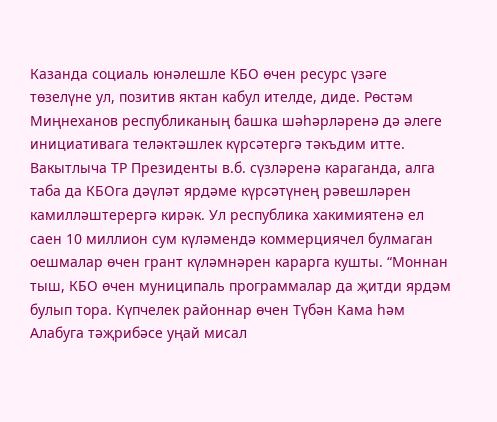Казанда социаль юнәлешле КБО өчен ресурс үзәге төзелүне ул, позитив яктан кабул ителде, диде. Рөстәм Миңнеханов республиканың башка шәһәрләренә дә әлеге инициативага теләктәшлек күрсәтергә тәкъдим итте.
Вакытлыча ТР Президенты в.б. сүзләренә караганда, алга таба да КБОга дәүләт ярдәме күрсәтүнең рәвешләрен камилләштерергә кирәк. Ул республика хакимиятенә ел саен 10 миллион сум күләмендә коммерциячел булмаган оешмалар өчен грант күләмнәрен карарга кушты. “Моннан тыш, КБО өчен муниципаль программалар да җитди ярдәм булып тора. Күпчелек районнар өчен Түбән Кама һәм Алабуга тәҗрибәсе уңай мисал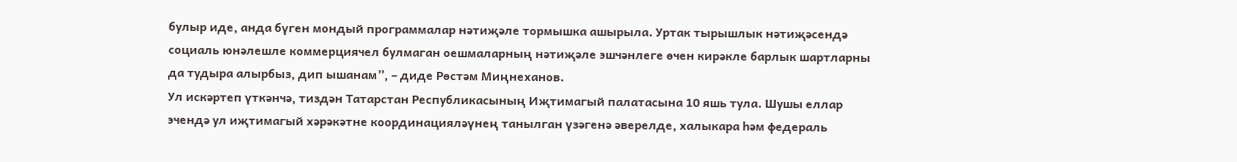булыр иде, анда бүген мондый программалар нәтиҗәле тормышка ашырыла. Уртак тырышлык нәтиҗәсендә социаль юнәлешле коммерциячел булмаган оешмаларның нәтиҗәле эшчәнлеге өчен кирәкле барлык шартларны да тудыра алырбыз, дип ышанам”, – диде Рөстәм Миңнеханов.
Ул искәртеп үткәнчә, тиздән Татарстан Республикасының Иҗтимагый палатасына 10 яшь тула. Шушы еллар эчендә ул иҗтимагый хәрәкәтне координацияләүнең танылган үзәгенә әверелде, халыкара һәм федераль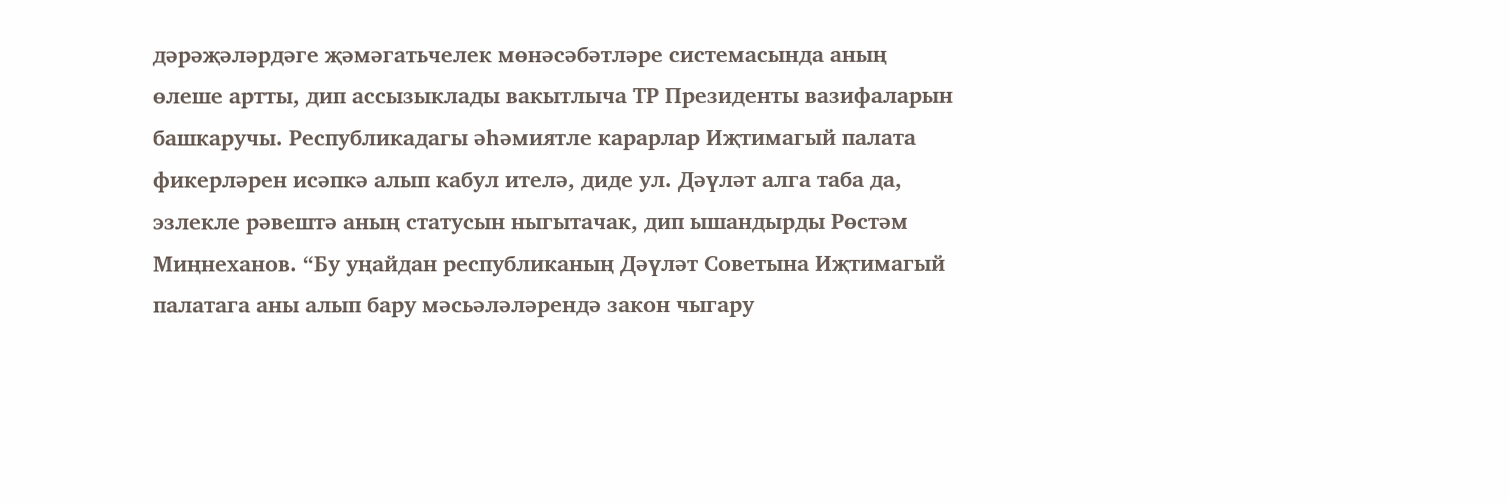дәрәҗәләрдәге җәмәгатьчелек мөнәсәбәтләре системасында аның өлеше артты, дип ассызыклады вакытлыча ТР Президенты вазифаларын башкаручы. Республикадагы әһәмиятле карарлар Иҗтимагый палата фикерләрен исәпкә алып кабул ителә, диде ул. Дәүләт алга таба да, эзлекле рәвештә аның статусын ныгытачак, дип ышандырды Рөстәм Миңнеханов. “Бу уңайдан республиканың Дәүләт Советына Иҗтимагый палатага аны алып бару мәсьәләләрендә закон чыгару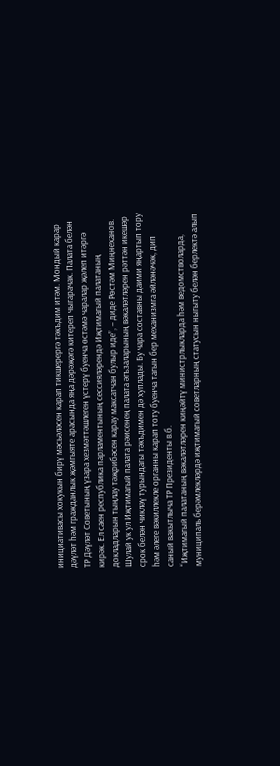инициативасы хокукын бирү мәсьәләсен карап тикшерергә тәкъдим итәм. Мондый карар дәүләт һәм гражданлык җәмгыяте арасында яңа дәрәҗәгә китереп чыгарачак. Палата белән ТР Дәүләт Советының үзара хезмәттәшлеген үстерү буенча өстәмә чаралар җәлеп итәргә кирәк. Ел саен республика парламентының сессияләрендә Иҗтимагый палатаның докладларын тыңлау тәҗрибәсен карау максатчан булыр иде”, – диде Рөстәм Миңнеханов.
Шулай ук ул Иҗтимагый палата рәисенең палата әгъзаларының вәкаләтләрен рәттән икешәр срок белән чикләү турындагы тәкъдимен дә хуплады. Бу чара составны даими яңартып тору һәм әлеге вәкиллекле органны карап тоту буенча тагын бер механизмга әйләнәчәк, дип саный вакытлыча ТР Президенты в.б.
“Иҗтимагый палатаның вәкаләтләрен киңәйтү министрлыкларда һәм ведомстволарда, муниципаль берәмлекләрдә иҗтимагый советларның статусын ныгыту белән берлектә алып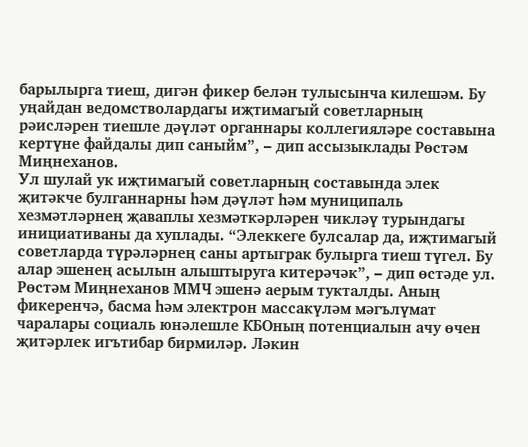барылырга тиеш, дигән фикер белән тулысынча килешәм. Бу уңайдан ведомстволардагы иҗтимагый советларның рәисләрен тиешле дәүләт органнары коллегияләре составына кертүне файдалы дип саныйм”, – дип ассызыклады Рөстәм Миңнеханов.
Ул шулай ук иҗтимагый советларның составында элек җитәкче булганнарны һәм дәүләт һәм муниципаль хезмәтләрнең җаваплы хезмәткәрләрен чикләү турындагы инициативаны да хуплады. “Элеккеге булсалар да, иҗтимагый советларда түрәләрнең саны артыграк булырга тиеш түгел. Бу алар эшенең асылын алыштыруга китерәчәк”, – дип өстәде ул.
Рөстәм Миңнеханов ММЧ эшенә аерым тукталды. Аның фикеренчә, басма һәм электрон массакүләм мәгълүмат чаралары социаль юнәлешле КБОның потенциалын ачу өчен җитәрлек игътибар бирмиләр. Ләкин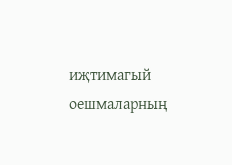иҗтимагый оешмаларның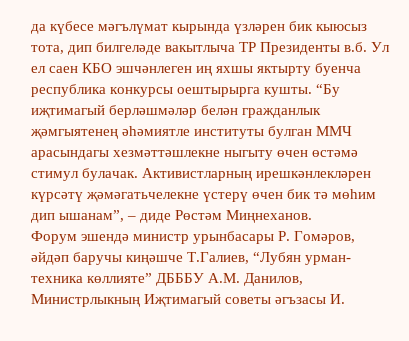да күбесе мәгълүмат кырында үзләрен бик кыюсыз тота, дип билгеләде вакытлыча ТР Президенты в.б. Ул ел саен КБО эшчәнлеген иң яхшы яктырту буенча республика конкурсы оештырырга кушты. “Бу иҗтимагый берләшмәләр белән гражданлык җәмгыятенең әһәмиятле институты булган ММЧ арасындагы хезмәттәшлекне ныгыту өчен өстәмә стимул булачак. Активистларның ирешкәнлекләрен күрсәтү җәмәгатьчелекне үстерү өчен бик тә мөһим дип ышанам”, – диде Рөстәм Миңнеханов.
Форум эшендә министр урынбасары Р. Гомәров, әйдәп баручы киңәшче Т.Галиев, “Лубян урман-техника көллияте” ДБББУ А.М. Данилов, Министрлыкның Иҗтимагый советы әгъзасы И.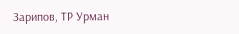Зарипов, ТР Урман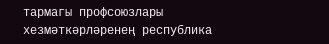тармагы профсоюзлары хезмәткәрләренең республика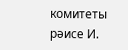комитеты рәисе И.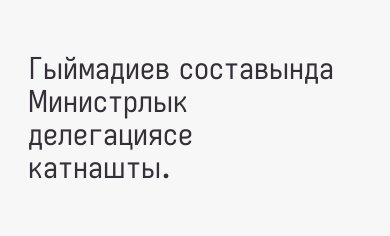Гыймадиев составында Министрлык делегациясе катнашты.